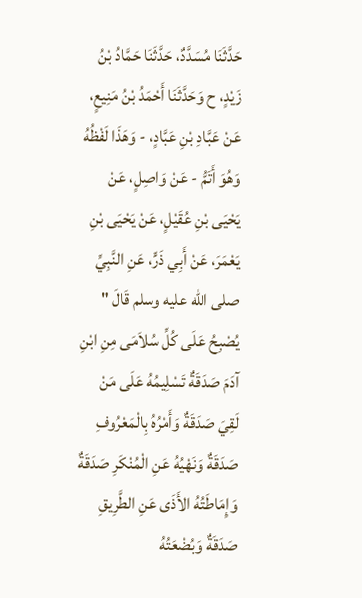حَدَّثَنَا مُسَدَّدٌ، حَدَّثَنَا حَمَّادُ بْنُ زَيْدٍ، ح وَحَدَّثَنَا أَحْمَدُ بْنُ مَنِيعٍ، عَنْ عَبَّادِ بْنِ عَبَّادٍ، - وَهَذَا لَفْظُهُ وَهُوَ أَتَمُّ - عَنْ وَاصِلٍ، عَنْ يَحْيَى بْنِ عُقَيْلٍ، عَنْ يَحْيَى بْنِ يَعْمَرَ، عَنْ أَبِي ذَرٍّ، عَنِ النَّبِيِّ صلى الله عليه وسلم قَالَ " يُصْبِحُ عَلَى كُلِّ سُلاَمَى مِنِ ابْنِ آدَمَ صَدَقَةٌ تَسْلِيمُهُ عَلَى مَنْ لَقِيَ صَدَقَةٌ وَأَمْرُهُ بِالْمَعْرُوفِ صَدَقَةٌ وَنَهْيُهُ عَنِ الْمُنْكَرِ صَدَقَةٌ وَإِمَاطَتُهُ الأَذَى عَنِ الطَّرِيقِ صَدَقَةٌ وَبُضْعَتُهُ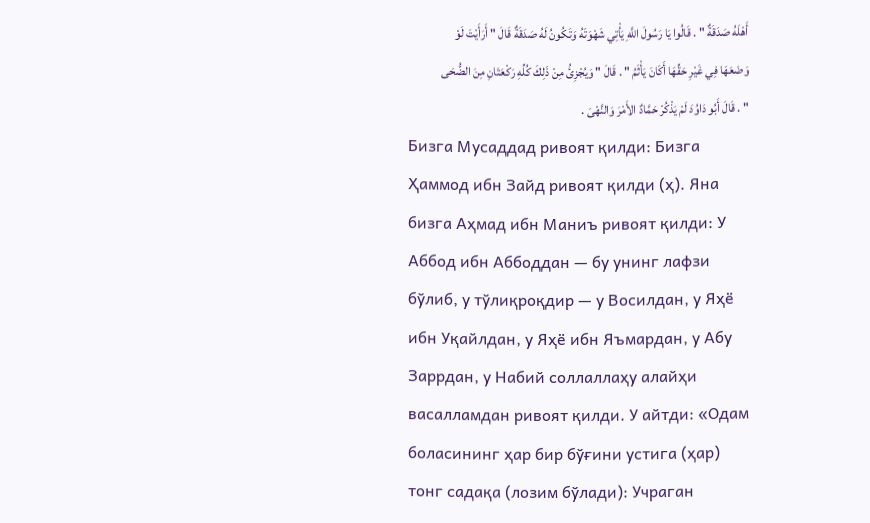أَهْلَهُ صَدَقَةٌ " . قَالُوا يَا رَسُولَ اللَّهِ يَأْتِي شَهْوَتَهُ وَتَكُونُ لَهُ صَدَقَةٌ قَالَ " أَرَأَيْتَ لَوْ وَضَعَهَا فِي غَيْرِ حَقِّهَا أَكَانَ يَأْثَمُ " . قَالَ " وَيُجْزِئُ مِنْ ذَلِكَ كُلِّهِ رَكْعَتَانِ مِنَ الضُّحَى " . قَالَ أَبُو دَاوُدَ لَمْ يَذْكُرْ حَمَّادٌ الأَمْرَ وَالنَّهْىَ .
Бизга Мусаддад ривоят қилди: Бизга Ҳаммод ибн Зайд ривоят қилди (ҳ). Яна бизга Аҳмад ибн Маниъ ривоят қилди: У Аббод ибн Аббоддан — бу унинг лафзи бўлиб, у тўлиқроқдир — у Восилдан, у Яҳё ибн Уқайлдан, у Яҳё ибн Яъмардан, у Абу Заррдан, у Набий соллаллаҳу алайҳи васалламдан ривоят қилди. У айтди: «Одам боласининг ҳар бир бўғини устига (ҳар) тонг садақа (лозим бўлади): Учраган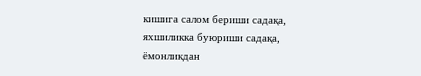кишига салом бериши садақа, яхшиликка буюриши садақа, ёмонликдан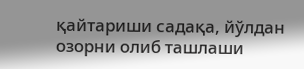қайтариши садақа, йўлдан озорни олиб ташлаши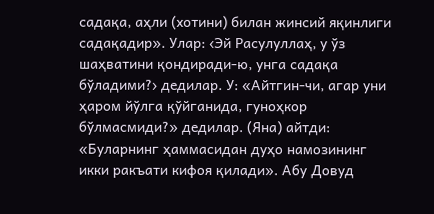садақа, аҳли (хотини) билан жинсий яқинлиги садақадир». Улар: ‹Эй Расулуллаҳ, у ўз шаҳватини қондиради-ю, унга садақа бўладими?› дедилар. У: «Айтгин-чи, агар уни ҳаром йўлга қўйганида, гуноҳкор бўлмасмиди?» дедилар. (Яна) айтди: «Буларнинг ҳаммасидан дуҳо намозининг икки ракъати кифоя қилади». Абу Довуд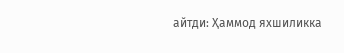айтди: Ҳаммод яхшиликка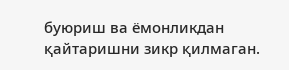буюриш ва ёмонликдан қайтаришни зикр қилмаган.